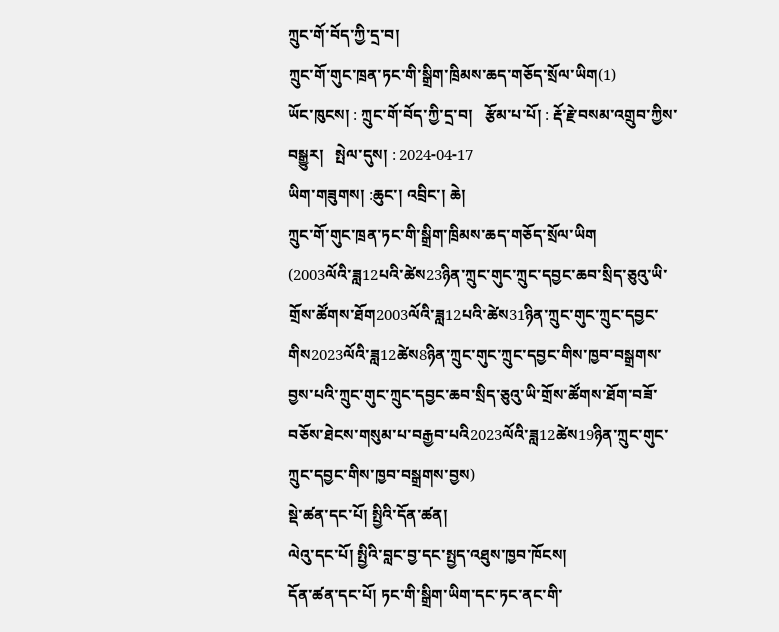ཀྲུང་གོ་བོད་ཀྱི་དྲ་བ།
ཀྲུང་གོ་གུང་ཁྲན་ཏང་གི་སྒྲིག་ཁྲིམས་ཆད་གཅོད་སྲོལ་ཡིག(1)
ཡོང་ཁུངས། : ཀྲུང་གོ་བོད་ཀྱི་དྲ་བ།   རྩོམ་པ་པོ། : རྡོ་རྗེ་བསམ་འགྲུབ་ཀྱིས་བསྒྱུར།   སྤེལ་དུས། : 2024-04-17
ཡིག་གཟུགས། :ཆུང་། འབྲིང་། ཆེ།
ཀྲུང་གོ་གུང་ཁྲན་ཏང་གི་སྒྲིག་ཁྲིམས་ཆད་གཅོད་སྲོལ་ཡིག
(2003ལོའི་ཟླ12པའི་ཚེས23ཉིན་ཀྲུང་གུང་ཀྲུང་དབྱང་ཆབ་སྲིད་ཅུའུ་ཡི་གྲོས་ཚོགས་ཐོག2003ལོའི་ཟླ12པའི་ཚེས31ཉིན་ཀྲུང་གུང་ཀྲུང་དབྱང་གིས2023ལོའི་ཟླ12ཚེས8ཉིན་ཀྲུང་གུང་ཀྲུང་དབྱང་གིས་ཁྱབ་བསྒྲགས་བྱས་པའི་ཀྲུང་གུང་ཀྲུང་དབྱང་ཆབ་སྲིད་ཅུའུ་ཡི་གྲོས་ཚོགས་ཐོག་བཟོ་བཅོས་ཐེངས་གསུམ་པ་བརྒྱབ་པའི2023ལོའི་ཟླ12ཚེས19ཉིན་ཀྲུང་གུང་ཀྲུང་དབྱང་གིས་ཁྱབ་བསྒྲགས་བྱས)
སྡེ་ཚན་དང་པོ། སྤྱིའི་དོན་ཚན།
ལེའུ་དང་པོ། སྤྱིའི་བླང་བྱ་དང་སྤྱད་འཐུས་ཁྱབ་ཁོངས།
དོན་ཚན་དང་པོ། ཏང་གི་སྒྲིག་ཡིག་དང་ཏང་ནང་གི་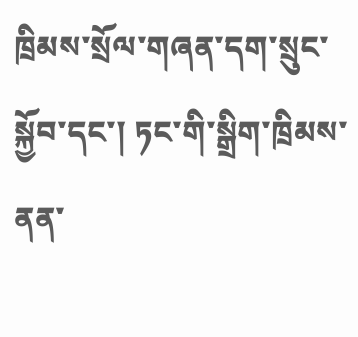ཁྲིམས་སྲོལ་གཞན་དག་སྲུང་སྐྱོབ་དང་། ཏང་གི་སྒྲིག་ཁྲིམས་ནན་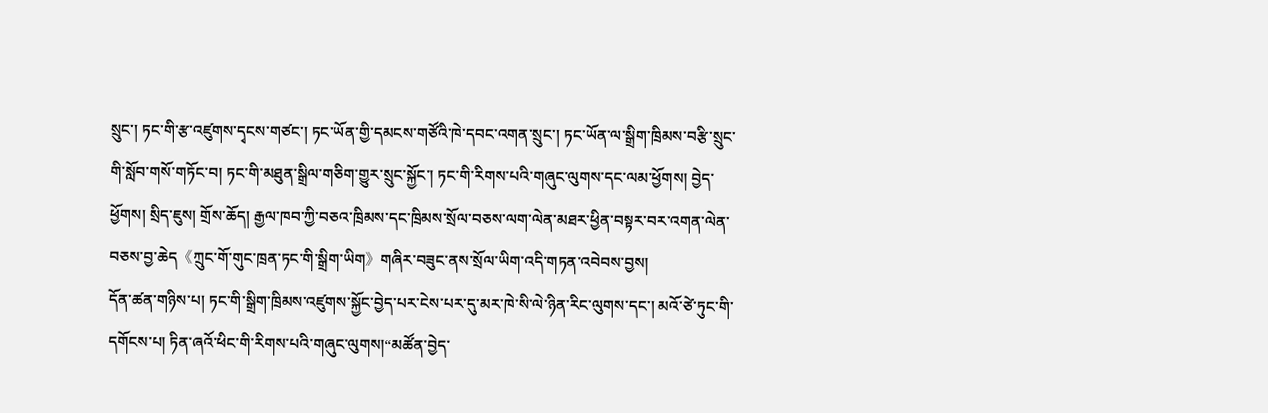སྲུང་། ཏང་གི་རྩ་འཛུགས་དྭངས་གཙང་། ཏང་ཡོན་གྱི་དམངས་གཙོའི་ཁེ་དབང་འགན་སྲུང་། ཏང་ཡོན་ལ་སྒྲིག་ཁྲིམས་བརྩི་སྲུང་གི་སློབ་གསོ་གཏོང་བ། ཏང་གི་མཐུན་སྒྲིལ་གཅིག་གྱུར་སྲུང་སྐྱོང་། ཏང་གི་རིགས་པའི་གཞུང་ལུགས་དང་ལམ་ཕྱོགས། བྱེད་ཕྱོགས། སྲིད་ཇུས། གྲོས་ཆོད། རྒྱལ་ཁབ་ཀྱི་བཅའ་ཁྲིམས་དང་ཁྲིམས་སྲོལ་བཅས་ལག་ལེན་མཐར་ཕྱིན་བསྟར་བར་འགན་ལེན་བཅས་བྱ་ཆེད《ཀྲུང་གོ་གུང་ཁྲན་ཏང་གི་སྒྲིག་ཡིག》གཞིར་བཟུང་ནས་སྲོལ་ཡིག་འདི་གཏན་འབེབས་བྱས།
དོན་ཚན་གཉིས་པ། ཏང་གི་སྒྲིག་ཁྲིམས་འཛུགས་སྐྱོང་བྱེད་པར་ངེས་པར་དུ་མར་ཁེ་སི་ལེ་ཉིན་རིང་ལུགས་དང་། མའོ་ཙེ་ཏུང་གི་དགོངས་པ། ཏིན་ཞའོ་ཕིང་གི་རིགས་པའི་གཞུང་ལུགས།“མཚོན་བྱེད་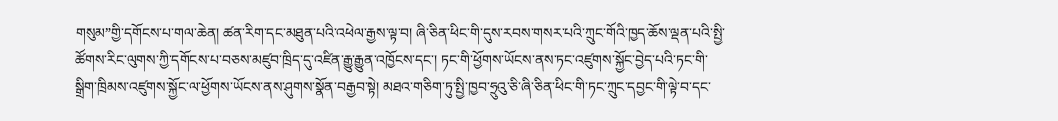གསུམ”གྱི་དགོངས་པ་གལ་ཆེན། ཚན་རིག་དང་མཐུན་པའི་འཕེལ་རྒྱས་ལྟ་བ། ཞི་ཅིན་ཕིང་གི་དུས་རབས་གསར་པའི་ཀྲུང་གོའི་ཁྱད་ཆོས་ལྡན་པའི་སྤྱི་ཚོགས་རིང་ལུགས་ཀྱི་དགོངས་པ་བཅས་མཛུབ་ཁྲིད་དུ་འཛིན་རྒྱུ་རྒྱུན་འཁྱོངས་དང་། ཏང་གི་ཕྱོགས་ཡོངས་ནས་ཏང་འཛུགས་སྐྱོང་བྱེད་པའི་ཏང་གི་སྒྲིག་ཁྲིམས་འཛུགས་སྐྱོང་ལ་ཕྱོགས་ཡོངས་ནས་ཤུགས་སྣོན་བརྒྱབ་སྟེ། མཐའ་གཅིག་ཏུ་སྤྱི་ཁྱབ་ཧྲུའུ་ཅི་ཞི་ཅིན་ཕིང་གི་ཏང་ཀྲུང་དབྱང་གི་ལྟེ་བ་དང་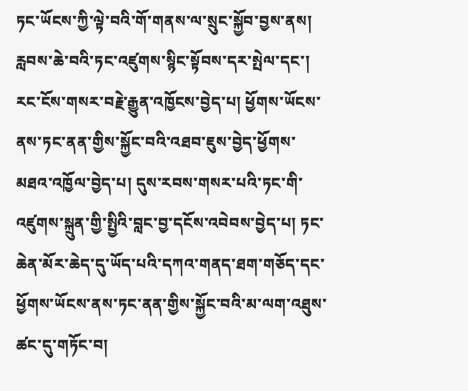ཏང་ཡོངས་ཀྱི་ལྟེ་བའི་གོ་གནས་ལ་སྲུང་སྐྱོབ་བྱས་ནས། རླབས་ཆེ་བའི་ཏང་འཛུགས་སྙིང་སྟོབས་དར་སྤེལ་དང་། རང་ངོས་གསར་བརྗེ་རྒྱུན་འཁྱོངས་བྱེད་པ། ཕྱོགས་ཡོངས་ནས་ཏང་ནན་གྱིས་སྐྱོང་བའི་འཐབ་ཇུས་བྱེད་ཕྱོགས་མཐའ་འཁྱོལ་བྱེད་པ། དུས་རབས་གསར་པའི་ཏང་གི་འཛུགས་སྐྲུན་གྱི་སྤྱིའི་བླང་བྱ་དངོས་འབེབས་བྱེད་པ། ཏང་ཆེན་མོར་ཆེད་དུ་ཡོད་པའི་དཀའ་གནད་ཐག་གཅོད་དང་ཕྱོགས་ཡོངས་ནས་ཏང་ནན་གྱིས་སྐྱོང་བའི་མ་ལག་འཐུས་ཚང་དུ་གཏོང་བ།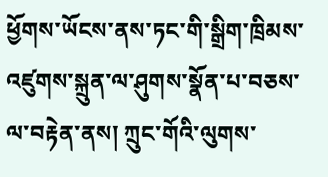ཕྱོགས་ཡོངས་ནས་ཏང་གི་སྒྲིག་ཁྲིམས་འཛུགས་སྐྲུན་ལ་ཤུགས་སྣོན་པ་བཅས་ལ་བརྟེན་ནས། ཀྲུང་གོའི་ལུགས་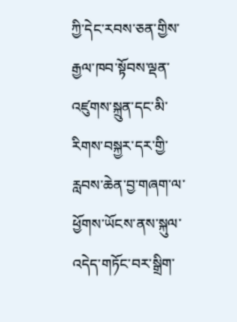ཀྱི་དེང་རབས་ཅན་གྱིས་རྒྱལ་ཁབ་སྟོབས་ལྡན་འཛུགས་སྐྲུན་དང་མི་རིགས་བསྐྱར་དར་གྱི་རླབས་ཆེན་བྱ་གཞག་ལ་ཕྱོགས་ཡོངས་ནས་སྐུལ་འདེད་གཏོང་བར་སྒྲིག་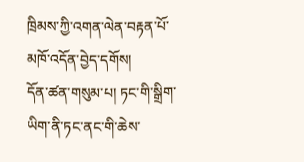ཁྲིམས་ཀྱི་འགན་ལེན་བརྟན་པོ་མཁོ་འདོན་བྱེད་དགོས།
དོན་ཚན་གསུམ་པ། ཏང་གི་སྒྲིག་ཡིག་ནི་ཏང་ནང་གི་ཆེས་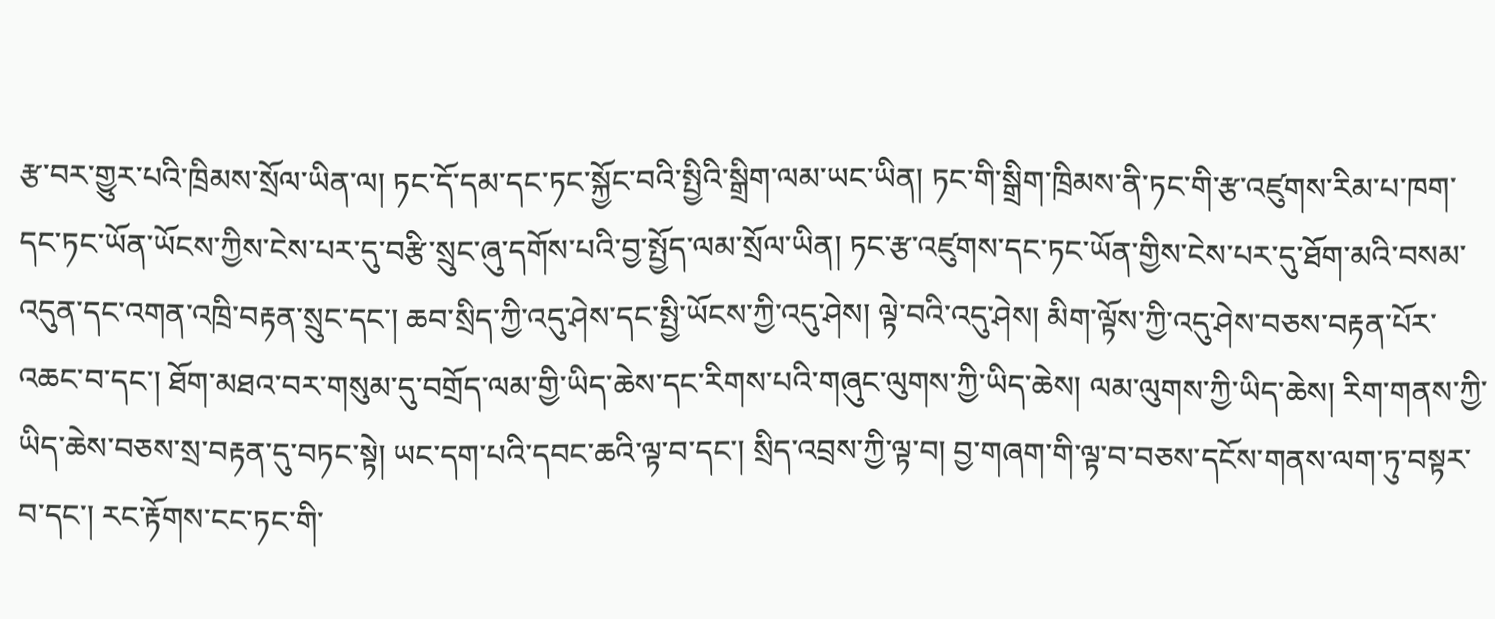རྩ་བར་གྱུར་པའི་ཁྲིམས་སྲོལ་ཡིན་ལ། ཏང་དོ་དམ་དང་ཏང་སྐྱོང་བའི་སྤྱིའི་སྒྲིག་ལམ་ཡང་ཡིན། ཏང་གི་སྒྲིག་ཁྲིམས་ནི་ཏང་གི་རྩ་འཛུགས་རིམ་པ་ཁག་དང་ཏང་ཡོན་ཡོངས་ཀྱིས་ངེས་པར་དུ་བརྩི་སྲུང་ཞུ་དགོས་པའི་བྱ་སྤྱོད་ལམ་སྲོལ་ཡིན། ཏང་རྩ་འཛུགས་དང་ཏང་ཡོན་གྱིས་ངེས་པར་དུ་ཐོག་མའི་བསམ་འདུན་དང་འགན་འཁྲི་བརྟན་སྲུང་དང་། ཆབ་སྲིད་ཀྱི་འདུ་ཤེས་དང་སྤྱི་ཡོངས་ཀྱི་འདུ་ཤེས། ལྟེ་བའི་འདུ་ཤེས། མིག་ལྟོས་ཀྱི་འདུ་ཤེས་བཅས་བརྟན་པོར་འཆང་བ་དང་། ཐོག་མཐའ་བར་གསུམ་དུ་བགྲོད་ལམ་གྱི་ཡིད་ཆེས་དང་རིགས་པའི་གཞུང་ལུགས་ཀྱི་ཡིད་ཆེས། ལམ་ལུགས་ཀྱི་ཡིད་ཆེས། རིག་གནས་ཀྱི་ཡིད་ཆེས་བཅས་སྲ་བརྟན་དུ་བཏང་སྟེ། ཡང་དག་པའི་དབང་ཆའི་ལྟ་བ་དང་། སྲིད་འབྲས་ཀྱི་ལྟ་བ། བྱ་གཞག་གི་ལྟ་བ་བཅས་དངོས་གནས་ལག་ཏུ་བསྟར་བ་དང་། རང་རྟོགས་ངང་ཏང་གི་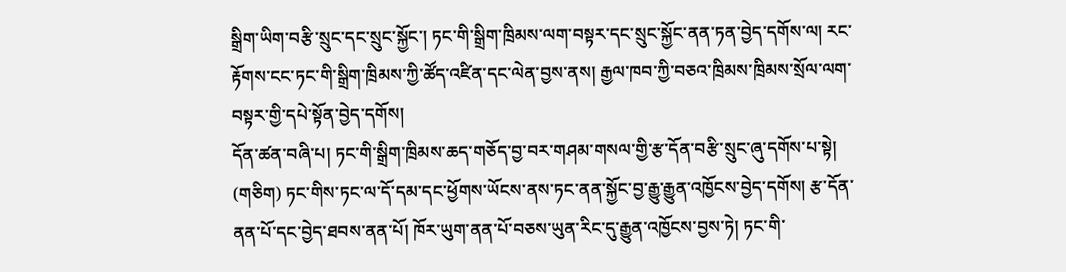སྒྲིག་ཡིག་བརྩི་སྲུང་དང་སྲུང་སྐྱོང་། ཏང་གི་སྒྲིག་ཁྲིམས་ལག་བསྟར་དང་སྲུང་སྐྱོང་ནན་ཏན་བྱེད་དགོས་ལ། རང་རྟོགས་ངང་ཏང་གི་སྒྲིག་ཁྲིམས་ཀྱི་ཚོད་འཛིན་དང་ལེན་བྱས་ནས། རྒྱལ་ཁབ་ཀྱི་བཅའ་ཁྲིམས་ཁྲིམས་སྲོལ་ལག་བསྟར་གྱི་དཔེ་སྟོན་བྱེད་དགོས།
དོན་ཚན་བཞི་པ། ཏང་གི་སྒྲིག་ཁྲིམས་ཆད་གཅོད་བྱ་བར་གཤམ་གསལ་གྱི་རྩ་དོན་བརྩི་སྲུང་ཞུ་དགོས་པ་སྟེ།
(གཅིག) ཏང་གིས་ཏང་ལ་དོ་དམ་དང་ཕྱོགས་ཡོངས་ནས་ཏང་ནན་སྐྱོང་བྱ་རྒྱུ་རྒྱུན་འཁྱོངས་བྱེད་དགོས། རྩ་དོན་ནན་པོ་དང་བྱེད་ཐབས་ནན་པོ། ཁོར་ཡུག་ནན་པོ་བཅས་ཡུན་རིང་དུ་རྒྱུན་འཁྱོངས་བྱས་ཏེ། ཏང་གི་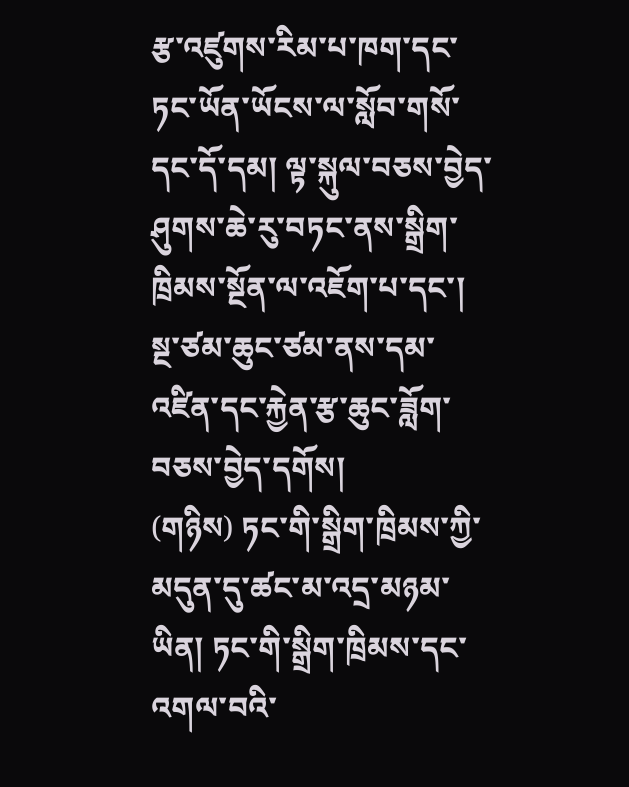རྩ་འཛུགས་རིམ་པ་ཁག་དང་ཏང་ཡོན་ཡོངས་ལ་སློབ་གསོ་དང་དོ་དམ། ལྟ་སྐུལ་བཅས་བྱེད་ཤུགས་ཆེ་རུ་བཏང་ནས་སྒྲིག་ཁྲིམས་སྔོན་ལ་འཇོག་པ་དང་། སྔ་ཙམ་ཆུང་ཙམ་ནས་དམ་འཛིན་དང་རྐྱེན་རྩ་ཆུང་ཟློག་བཅས་བྱེད་དགོས།
(གཉིས) ཏང་གི་སྒྲིག་ཁྲིམས་ཀྱི་མདུན་དུ་ཚང་མ་འདྲ་མཉམ་ཡིན། ཏང་གི་སྒྲིག་ཁྲིམས་དང་འགལ་བའི་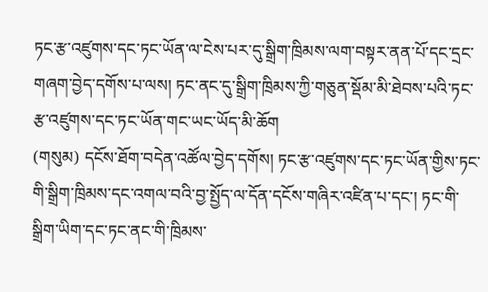ཏང་རྩ་འཛུགས་དང་ཏང་ཡོན་ལ་ངེས་པར་དུ་སྒྲིག་ཁྲིམས་ལག་བསྟར་ནན་པོ་དང་དྲང་གཞག་བྱེད་དགོས་པ་ལས། ཏང་ནང་དུ་སྒྲིག་ཁྲིམས་ཀྱི་གཅུན་སྡོམ་མི་ཐེབས་པའི་ཏང་རྩ་འཛུགས་དང་ཏང་ཡོན་གང་ཡང་ཡོད་མི་ཆོག
(གསུམ) དངོས་ཐོག་བདེན་འཚོལ་བྱེད་དགོས། ཏང་རྩ་འཛུགས་དང་ཏང་ཡོན་གྱིས་ཏང་གི་སྒྲིག་ཁྲིམས་དང་འགལ་བའི་བྱ་སྤྱོད་ལ་དོན་དངོས་གཞིར་འཛིན་པ་དང་། ཏང་གི་སྒྲིག་ཡིག་དང་ཏང་ནང་གི་ཁྲིམས་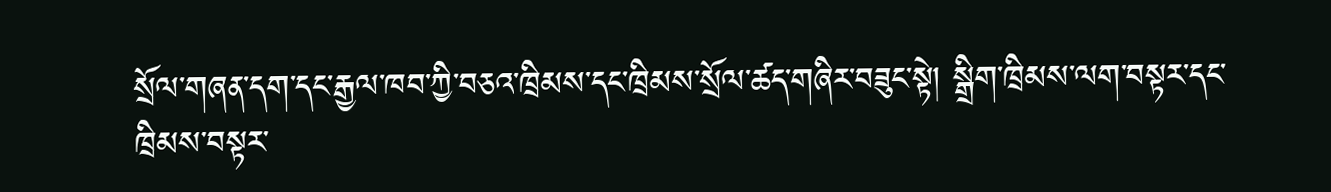སྲོལ་གཞན་དག་དང་རྒྱལ་ཁབ་ཀྱི་བཅའ་ཁྲིམས་དང་ཁྲིམས་སྲོལ་ཚད་གཞིར་བཟུང་སྟེ། སྒྲིག་ཁྲིམས་ལག་བསྟར་དང་ཁྲིམས་བསྟར་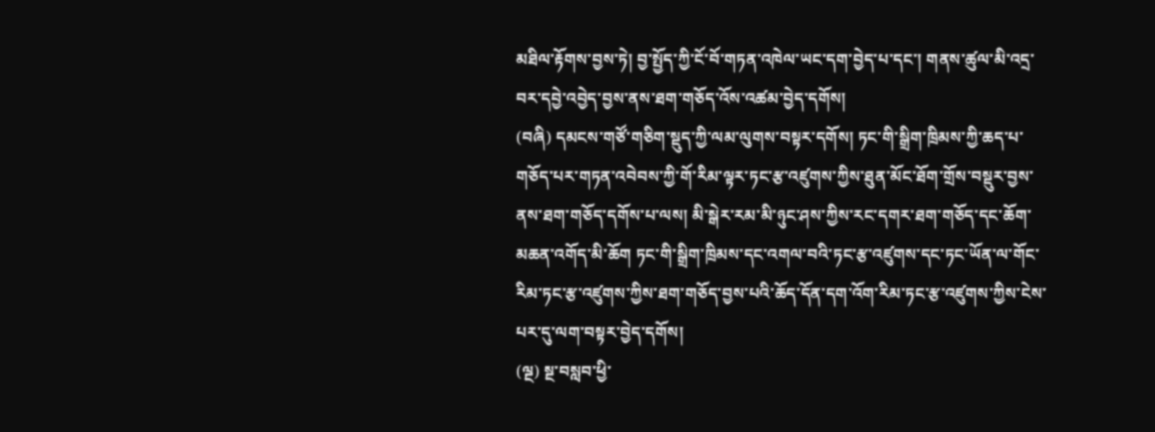མཐིལ་རྟོགས་བྱས་ཏེ། བྱ་སྤྱོད་ཀྱི་ངོ་བོ་གཏན་འཁེལ་ཡང་དག་བྱེད་པ་དང་། གནས་ཚུལ་མི་འདྲ་བར་དབྱེ་འབྱེད་བྱས་ནས་ཐག་གཅོད་འོས་འཚམ་བྱེད་དགོས།
(བཞི) དམངས་གཙོ་གཅིག་སྡུད་ཀྱི་ལམ་ལུགས་བསྟར་དགོས། ཏང་གི་སྒྲིག་ཁྲིམས་ཀྱི་ཆད་པ་གཅོད་པར་གཏན་འབེབས་ཀྱི་གོ་རིམ་ལྟར་ཏང་རྩ་འཛུགས་ཀྱིས་ཐུན་མོང་ཐོག་གྲོས་བསྡུར་བྱས་ནས་ཐག་གཅོད་དགོས་པ་ལས། མི་སྒེར་རམ་མི་ཉུང་ཤས་ཀྱིས་རང་དགར་ཐག་གཅོད་དང་ཆོག་མཆན་འགོད་མི་ཆོག ཏང་གི་སྒྲིག་ཁྲིམས་དང་འགལ་བའི་ཏང་རྩ་འཛུགས་དང་ཏང་ཡོན་ལ་གོང་རིམ་ཏང་རྩ་འཛུགས་ཀྱིས་ཐག་གཅོད་བྱས་པའི་ཆོད་དོན་དག་འོག་རིམ་ཏང་རྩ་འཛུགས་ཀྱིས་ངེས་པར་དུ་ལག་བསྟར་བྱེད་དགོས།
(ལྔ) སྔ་བསླབ་ཕྱི་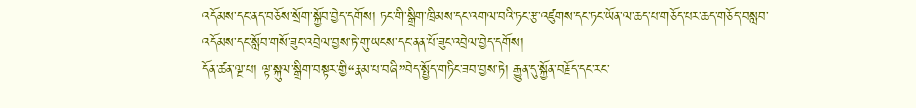འདོམས་དང་ནད་བཅོས་སྲོག་སྐྱོབ་བྱེད་དགོས། ཏང་གི་སྒྲིག་ཁྲིམས་དང་འགལ་བའི་ཏང་རྩ་འཛུགས་དང་ཏང་ཡོན་ལ་ཆད་པ་གཅོད་པར་ཆད་གཅོད་བསླབ་འདོམས་དང་སློབ་གསོ་ཟུང་འབྲེལ་བྱས་ཏེ་གུ་ཡངས་དང་ནན་པོ་ཟུང་འབྲེལ་བྱེད་དགོས།
དོན་ཚན་ལྔ་པ། ལྟ་སྐུལ་སྒྲིག་བསྟར་གྱི“རྣམ་པ་བཞི”བེད་སྤྱོད་གཏིང་ཟབ་བྱས་ཏེ། རྒྱུན་དུ་སྐྱོན་བརྗོད་དང་རང་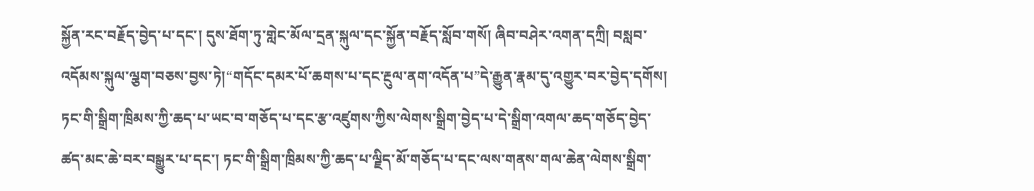སྐྱོན་རང་བརྗོད་བྱེད་པ་དང་། དུས་ཐོག་ཏུ་གླེང་མོལ་དྲན་སྐུལ་དང་སྐྱོན་བརྗོད་སློབ་གསོ། ཞིབ་བཤེར་འགན་དཀྲི། བསླབ་འདོམས་སྐུལ་ལྕག་བཅས་བྱས་ཏེ།“གདོང་དམར་པོ་ཆགས་པ་དང་རྔུལ་ནག་འདོན་པ”དེ་རྒྱུན་རྣམ་དུ་འགྱུར་བར་བྱེད་དགོས། ཏང་གི་སྒྲིག་ཁྲིམས་ཀྱི་ཆད་པ་ཡང་བ་གཅོད་པ་དང་རྩ་འཛུགས་ཀྱིས་ལེགས་སྒྲིག་བྱེད་པ་དེ་སྒྲིག་འགལ་ཆད་གཅོད་བྱེད་ཚད་མང་ཆེ་བར་བསྒྱུར་པ་དང་། ཏང་གི་སྒྲིག་ཁྲིམས་ཀྱི་ཆད་པ་ལྗིད་མོ་གཅོད་པ་དང་ལས་གནས་གལ་ཆེན་ལེགས་སྒྲིག་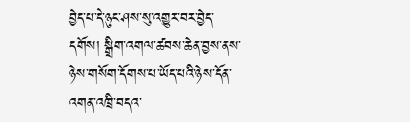བྱེད་པ་དེ་ཉུང་ཤས་སུ་འགྱུར་བར་བྱེད་དགོས། སྒྲིག་འགལ་ཚབས་ཆེན་བྱས་ནས་ཉེས་གསོག་དོགས་པ་ཡོད་པའི་ཉེས་དོན་འགན་འཁྲི་བདའ་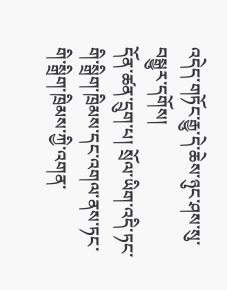འདེད་གཏོང་རྒྱུ་དེ་ཆེས་ཉུང་ཤས་སུ་བསྒྱུར་དགོས།
དོན་ཚན་དྲུག་པ། སྲོལ་ཡིག་འདི་ཏང་གི་སྒྲིག་ཁྲིམས་དང་འགལ་ནས་ཏང་གི་སྒྲིག་ཁྲིམས་ཀྱི་འགན་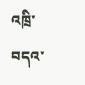འཁྲི་བདའ་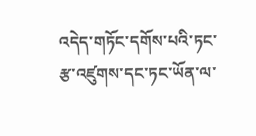འདེད་གཏོང་དགོས་པའི་ཏང་རྩ་འཛུགས་དང་ཏང་ཡོན་ལ་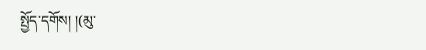སྤྱོད་དགོས། །(མུ་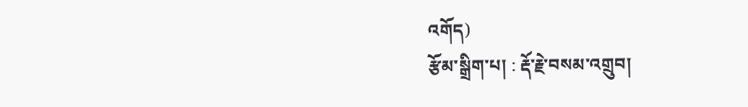འགོད)
རྩོམ་སྒྲིག་པ། : རྡོ་རྗེ་བསམ་འགྲུབ།